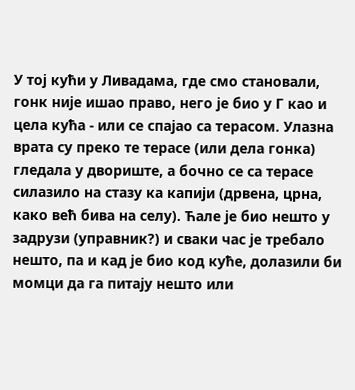У тој кући у Ливадама, где смо становали, гонк није ишао право, него је био у Г као и цела кућа - или се спајао са терасом. Улазна врата су преко те терасе (или дела гонка) гледала у двориште, а бочно се са терасе силазило на стазу ка капији (дрвена, црна, како већ бива на селу). Ћале је био нешто у задрузи (управник?) и сваки час је требало нешто, па и кад је био код куће, долазили би момци да га питају нешто или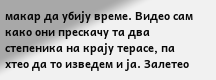макар да убију време. Видео сам како они прескачу та два степеника на крају терасе, па хтео да то изведем и ја. Залетео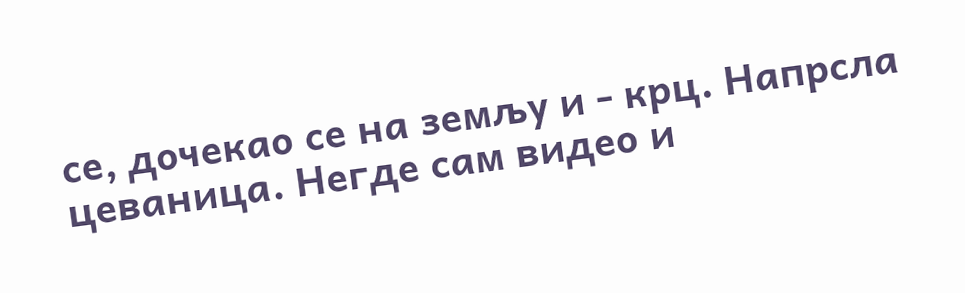се, дочекао се на земљу и - крц. Напрсла цеваница. Негде сам видео и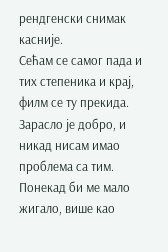рендгенски снимак касније.
Сећам се самог пада и тих степеника и крај, филм се ту прекида. Зарасло је добро, и никад нисам имао проблема са тим. Понекад би ме мало жигало, више као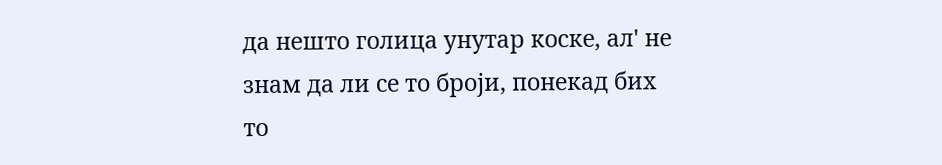да нешто голица унутар коске, ал' не знам да ли се то броји, понекад бих то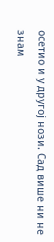осетио и у другој нози. Сад више ни не знам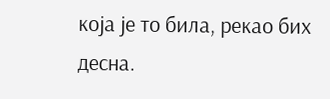која је то била, рекао бих десна.